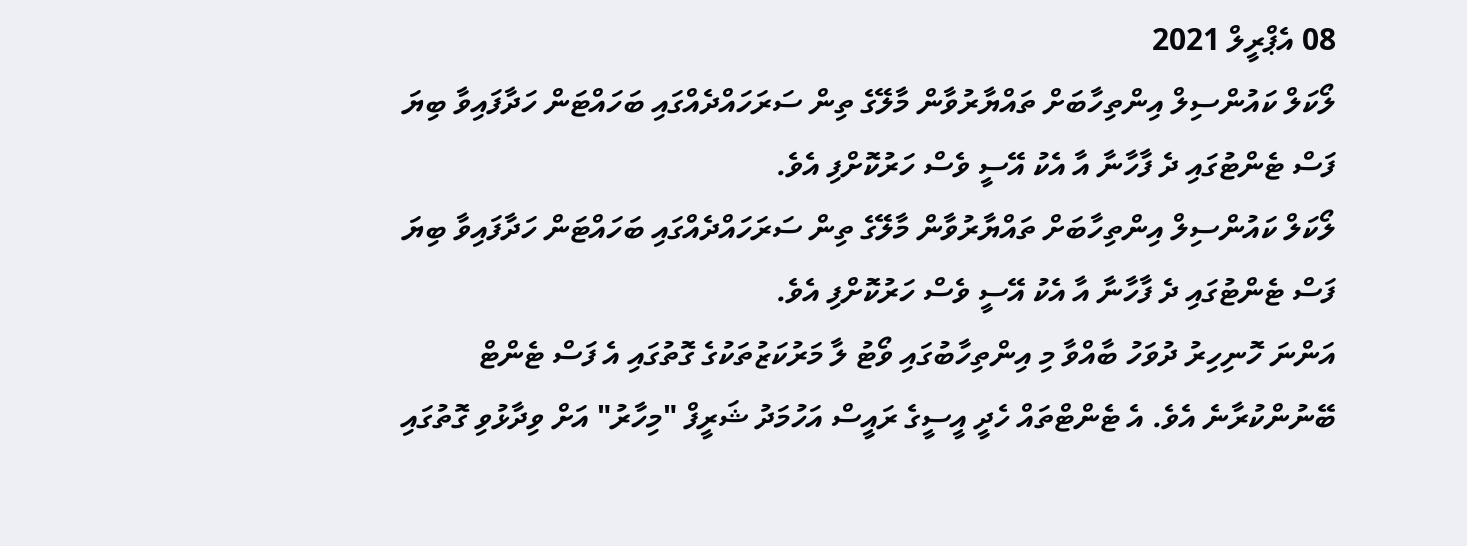08 އެޕްރީލް 2021
ލޯކަލް ކައުންސިލް އިންތިހާބަށް ތައްޔާރުވާން މާލޭގެ ތިން ސަރަހައްދެއްގައި ބަހައްޓަން ހަދާފައިވާ ބިޔަ ފަސް ޓެންޓުގައި ދެ ފާހާނާ އާ އެކު އޭސީ ވެސް ހަރުކޮށްފި އެވެ.
ލޯކަލް ކައުންސިލް އިންތިހާބަށް ތައްޔާރުވާން މާލޭގެ ތިން ސަރަހައްދެއްގައި ބަހައްޓަން ހަދާފައިވާ ބިޔަ ފަސް ޓެންޓުގައި ދެ ފާހާނާ އާ އެކު އޭސީ ވެސް ހަރުކޮށްފި އެވެ.
އަންނަ ހޮނިހިރު ދުވަހު ބާއްވާ މި އިންތިހާބުގައި ވޯޓު ލާ މަރުކަޒުތަކުގެ ގޮތުގައި އެ ފަސް ޓެންޓް ބޭނުންކުރާނެ އެވެ. އެ ޓެންޓްތައް ހެދީ އީސީގެ ރައީސް އަހުމަދު ޝަރީފް "މިހާރު" އަށް ވިދާޅުވި ގޮތުގައި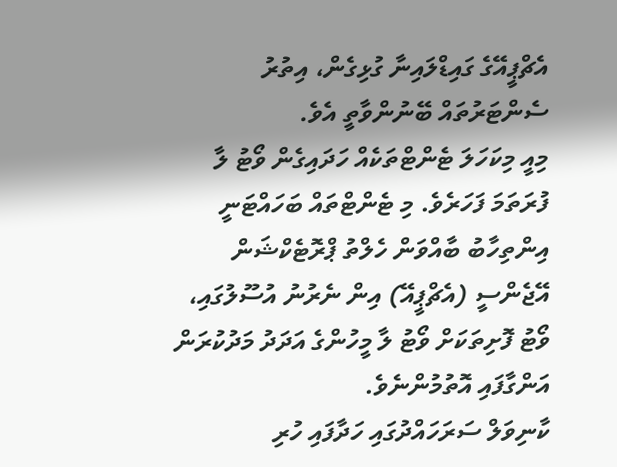އެޗްޕީއޭގެ ގައިޑްލައިނާ ގުޅިގެން، އިތުރު ސެންޓަރުތައް ބޭނުންވާތީ އެވެ.
މިއީ މިކަހަލަ ޓެންޓްތަކެއް ހަދައިގެން ވޯޓު ލާ ފުރަތަމަ ފަހަރެވެ. މި ޓެންޓްތައް ބަހައްޓަނީ އިންތިހާބު ބާއްވަން ހެލްތު ޕްރޮޓެކްޝަން އޭޖެންސީ (އެޗްޕީއޭ) އިން ނެރުނު އުސޫލުގައި، ވޯޓު ފޮށިތަކަށް ވޯޓު ލާ މީހުންގެ އަދަދު މަދުކުރަން އަންގާފައި އޮތުމުންނެވެ.
ކާނިވަލް ސަރަހައްދުގައި ހަދާފައި ހުރި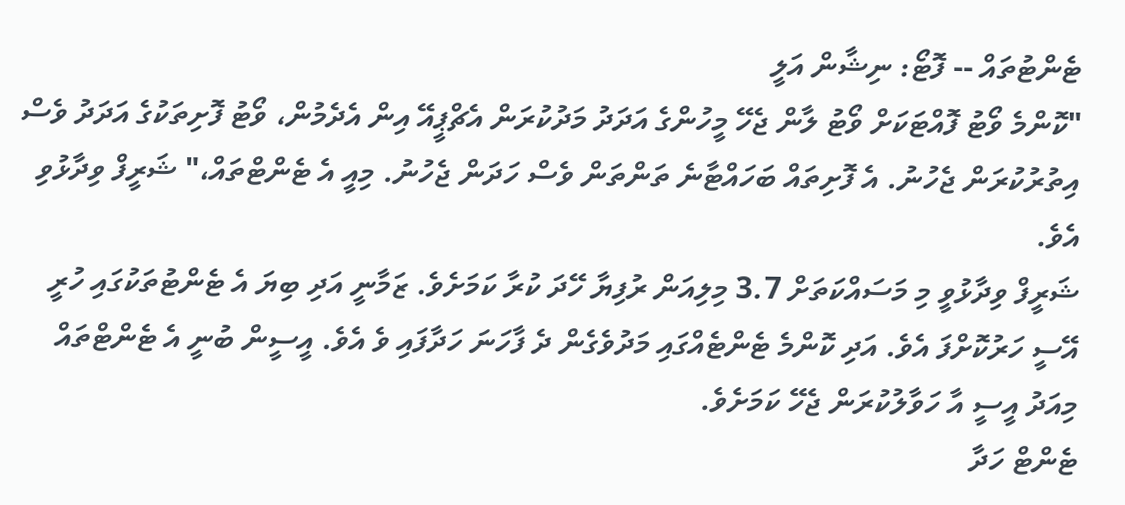ޓެންޓުތައް -- ފޮޓޯ: ނިޝާން އަލީ
"ކޮންމެ ވޯޓު ފޮއްޓަކަށް ވޯޓު ލާން ޖެހޭ މީހުންގެ އަދަދު މަދުކުރަން އެޗްޕީއޭ އިން އެދެމުން، ވޯޓު ފޮށިތަކުގެ އަދަދު ވެސް އިތުރުކުރަން ޖެހުނު. އެ ފޮށިތައް ބަހައްޓާނެ ތަންތަން ވެސް ހަދަން ޖެހުނު. މިއީ އެ ޓެންޓްތައް،" ޝަރީފް ވިދާޅުވި އެވެ.
ޝަރީފް ވިދާޅުވީ މި މަސައްކަތަށް 3.7 މިލިއަން ރުފިޔާ ހޭދަ ކުރާ ކަމަށެވެ. ޒަމާނީ އަދި ބިޔަ އެ ޓެންޓުތަކުގައި ހުރީ އޭސީ ހަރުކޮށްފަ އެވެ. އަދި ކޮންމެ ޓެންޓެއްގައި މަދުވެގެން ދެ ފާހަނަ ހަދާފައި ވެ އެވެ. އީސީން ބުނީ އެ ޓެންޓްތައް މިއަދު އީސީ އާ ހަވާލުކުރަން ޖެހޭ ކަމަށެވެ.
ޓެންޓް ހަދާ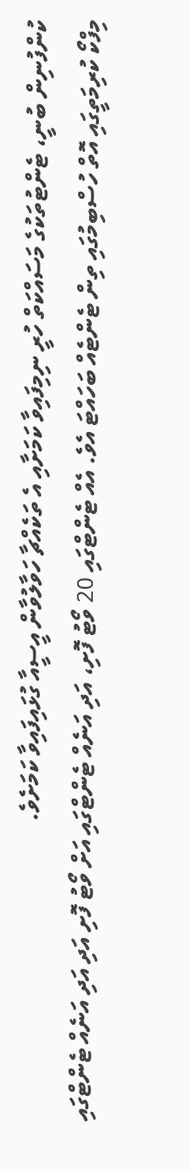ކުންފުނިން ބުނީ، ޓެންޓުތަކުގެ މަސައްކަތް ހުރީ ނިމިފައިވާ ކަމަށާއި އެ ތަކެއްޗާ ހަވާލުވާން އީސީއާ ގުޅައިފައިވާ ކަމަށެވެ.
މިފްކޯ ކުރިމަތީގައި އޮތް ހުސްބިމުގައި ތިން ޓެންޓެއް ބަހައްޓަ އެވެ. އެއް ޓެންޓްގައި 20 ވޯޓު ފޮށި، އަދި އަނެއް ޓެންޓްގައި އަށް ވޯޓު ފޮށި އަދި އަދި އަނެއް ޓެންޓްގައި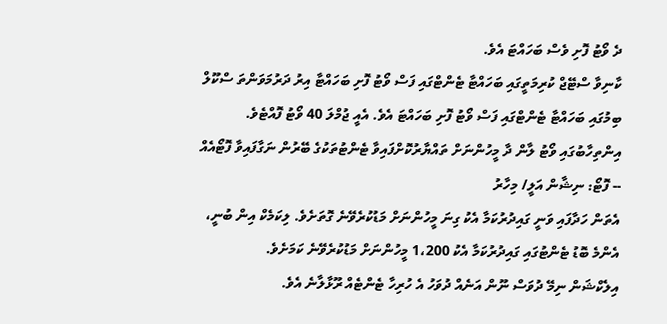ދެ ވޯޓު ފޮށި ވެސް ބަހައްޓަ އެވެ.
ކާނިވާ ސްޓޭޖް ކުރިމަތީގައި ބަހައްޓާ ޓެންޓްގައި ފަސް ވޯޓު ފޮށި ބަހައްޓާ އިރު ދަރުމަވަންތަ ސްކޫލް ބިމުގައި ބަހައްޓާ ޓެންޓްގައި ފަސް ވޯޓު ފޮށި ބަހައްޓަ އެވެ. އެއީ ޖުމްލަ 40 ވޯޓު ފޮއްޓެވެ.
އިންތިހާބުގައި ވޯޓު ލާން ދާ މީހުންނަށް ތައްޔާރުކޮށްފައިވާ ޓެންޓުތަކުގެ ބޭރުން ނަގާފައިވާ ފޮޓޯއެއް -- ފޮޓޯ: ނިޝާން އަލީ/ މިހާރު
އެތަން ހަދާފައި ވަނީ ގައިދުރުކަމާ އެކު ގިނަ މީހުންނަށް މަޑުކުރެވޭނެ ގޮތަށެވެ. ލިކަމެކް އިން ބުނީ، އެންމެ ބޮޑު ޓެންޓުގައި ގައިދުރުކަމާ އެކު 1،200 މީހުންނަށް މަޑުކުރެވޭނެ ކަމަށެވެ.
އިލެކްޝަން ނިމޭ ދުވަސް ނޫން އަނެއް ދުވަހު އެ ހުރިހާ ޓެންޓެއް ރޫޅާލާނެ އެވެ.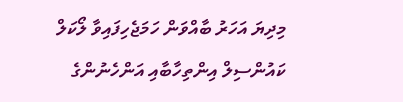މިދިޔަ އަހަރު ބާއްވަން ހަމަޖެހިފައިވާ ލޯކަލް ކައުންސިލް އިންތިހާބާއި އަންހެނުންގެ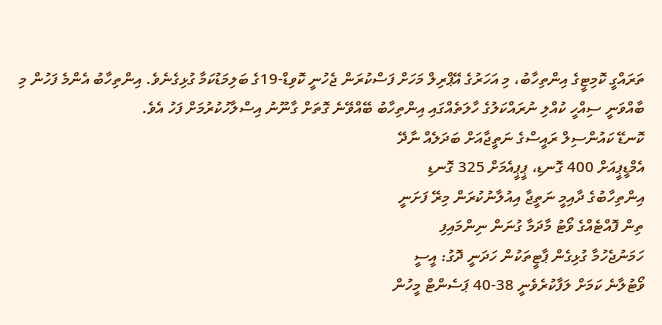ތަރައްގީ ކޮމިޓީގެ އިންތިހާބު، މި އަހަރުގެ އޭޕްރިލް މަހަށް ފަސްކުރަން ޖެހުނީ ކޮވިޑް-19ގެ ބަލިމަޑުކަމާ ގުޅިގެނެވެ. އިންތިހާބު އެންމެ ފަހުން މި ބާއްވަނީ ސިއްހީ ކުއްލި ނުރައްކަލުގެ ހާލަތެއްގައި އިންތިހާބު ބޭއްވޭނެ ގޮތަށް ގާނޫނު އިސްލާހުކުރުމަށް ފަހު އެވެ.
ކޮނޑޭ ކައުންސިލް ރައީސްގެ ނަތީޖާއަށް ބަދަލެއް ނާދޭ
އެމްޑީޕީއަށް 400 ގޮނޑި، ޕީޕީއެމަށް 325 ގޮނޑި
އިންތިހާބުގެ ދާއިމީ ނަތީޖާ އިއުލާނުކުރަން މިރޭ ފަށަނީ
ތިން ފޮއްޓެއްގެ ވޯޓު މާދަމާ ގުނަން ނިންމައިފި
ހަމަނުޖެހުމާ ގުޅިގެން ޕާޓީތަކުން ހަދަނީ ދޮގު: އީސީ
ވޯޓުލާނެ ކަމަށް ލަފާކުރެވެނީ 38-40 ޕަސެންޓް މީހުން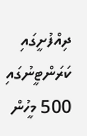ދިއްފުށީގައި ކަރަންޓީނުގައި 500 މީހުން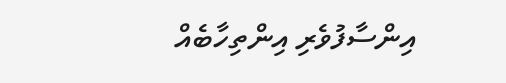އިންސާފުވެރި އިންތިހާބެއް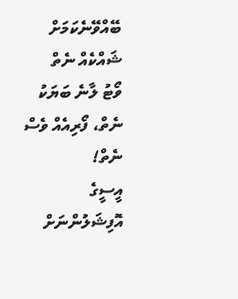ބޭއްވޭނެކަމަށް ޝައްކެއް ނެތް
ވޯޓު ލާނެ ބަޔަކު ނެތް، ފޯރިއެއް ވެސް ނެތް!
އީސީގެ އޮފިޝަލުންނަށް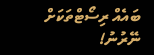ބައެއް ރިސޯޓްތަކަށް ނޭރުނު!